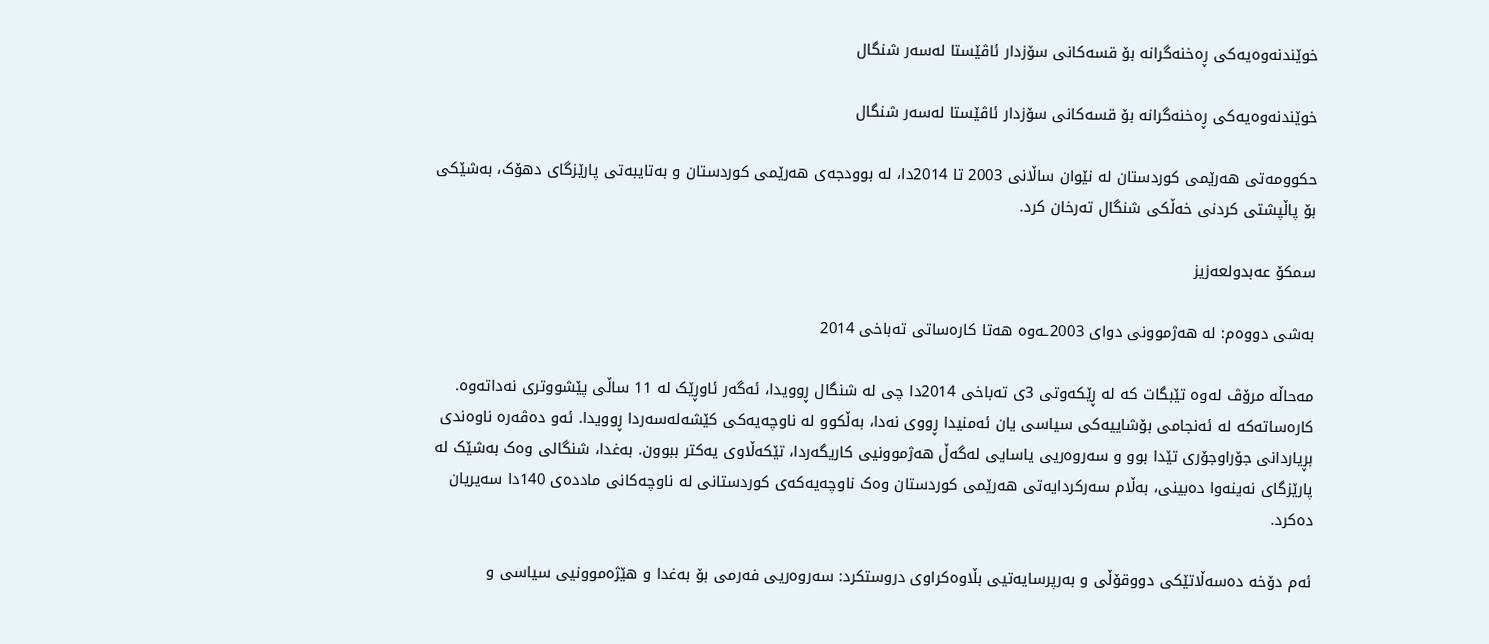خوێندنەوەیەکی ڕەخنەگرانە بۆ قسەکانی سۆزدار ئاڤێستا لەسەر شنگال

خوێندنەوەیەکی ڕەخنەگرانە بۆ قسەکانی سۆزدار ئاڤێستا لەسەر شنگال

حکوومەتی هەرێمی کوردستان لە نێوان ساڵانی 2003 تا 2014دا، لە بوودجەی هەرێمی کوردستان و بەتایبەتی پارێزگای دهۆک، بەشێکی بۆ پاڵپشتی کردنی خەڵکی شنگال تەرخان کرد.

سمکۆ عەبدولعەزیز

بەشی دووەم: لە هەژموونی دوای 2003ـەوە هەتا کارەساتی تەباخی 2014

مەحاڵە مرۆڤ لەوە تێبگات کە لە ڕێکەوتی 3ی تەباخی 2014دا چی لە شنگال ڕوویدا، ئەگەر ئاوڕێک لە 11 ساڵی پێشووتری نەداتەوە. کارەساتەکە لە ئەنجامی بۆشاییەکی سیاسی یان ئەمنیدا ڕووی نەدا، بەڵکوو لە ناوچەیەکی کێشەلەسەردا ڕوویدا. ئەو دەڤەرە ناوەندی بڕیاردانی جۆراوجۆری تێدا بوو و سەروەریی یاسایی لەگەڵ هەژموونیی کاریگەردا، تێکەڵاوی یەکتر ببوون. بەغدا، شنگالی وەک بەشێک لە پارێزگای نەینەوا دەبینی، بەڵام سەرکردایەتی هەرێمی کوردستان وەک ناوچەیەکەی کوردستانی لە ناوچەکانی ماددەی 140دا سەیریان دەکرد.

ئەم دۆخە دەسەڵاتێکی دووقۆڵی و بەرپرسایەتیی بڵاوەکراوی دروستکرد: سەروەریی فەرمی بۆ بەغدا و هێژەموونیی سیاسی و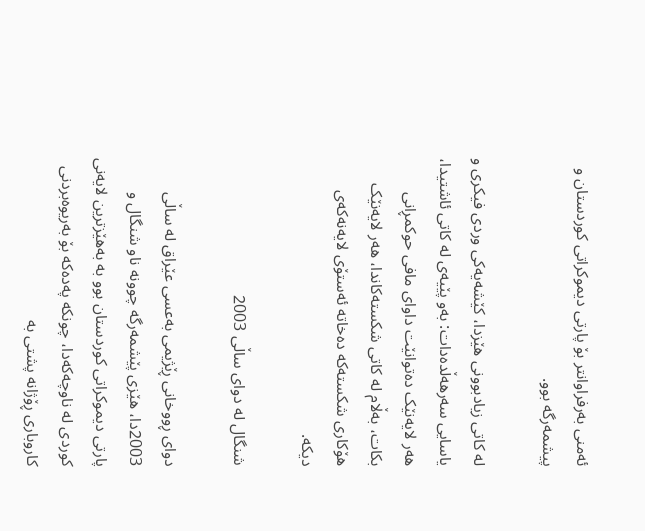ئەمنی بەرفراوانتر بۆ پارتی دیموکراتی کوردستان و پیشمەرگە بوو.

لە کاتی زیادبوونی هێزدا، کێشەیەکی وردی فیکری و یاسایی سەرهەڵدەدات: بەو پێیەی لە کاتی ئاشتیدا، هەر لایەنێک دەتوانێت داوای مافی حوکمڕانی بکات، بەڵام لە کاتی شکستەکاندا، هەر لایەنێک هۆکاری شکستەکە دەخاتە ئەستۆی لایەنەکەی دیکە.

شنگال لە دوای ساڵی 2003

دوای ڕووخانی ڕێژیمی بەعسی عێراق لە ساڵی 2003دا، هێزی پێشمەرگە چوونە ناو شنگال و پارتی دیموکراتی کوردستان بوو بە بەهێزترین لایەنی کوردی لە ناوچەکەدا، چونکە پەدەکە بۆ بەریوەبردنی کاروباری ڕۆژانە پشتی بە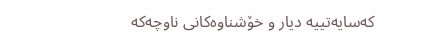کەسایەتییە دیار و خۆشناوەکانی ناوچەکە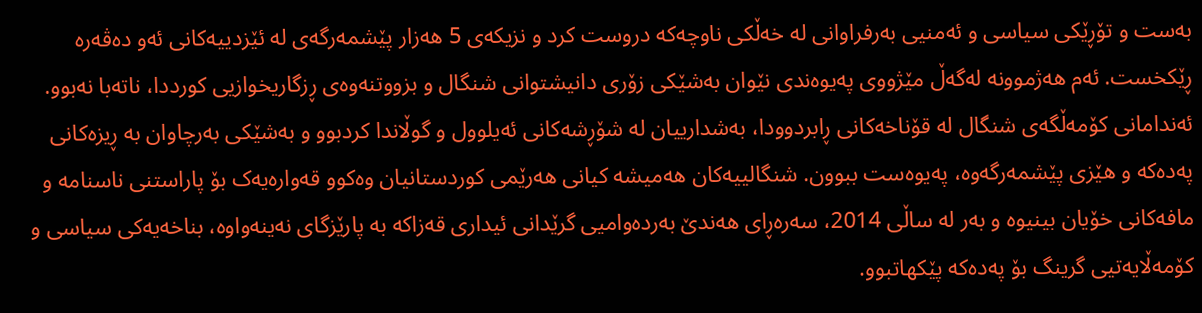بەست و تۆڕێکی سیاسی و ئەمنیی بەرفراوانی لە خەڵکی ناوچەکە دروست کرد و نزیکەی 5 هەزار پێشمەرگەی لە ئێزدییەکانی ئەو دەڤەرە ڕێکخست. ئەم هەژموونە لەگەڵ مێژووی پەیوەندی نێوان بەشێکی زۆری دانیشتوانی شنگال و بزووتنەوەی ڕزگاریخوازیی کورددا، ناتەبا نەبوو. ئەندامانی کۆمەڵگەی شنگال لە قۆناخەکانی ڕابردوودا، بەشدارییان لە شۆڕشەکانی ئەیلوول و گوڵاندا کردبوو و بەشێکی بەرچاوان بە ڕیزەکانی پەدەکە و هێزی پێشمەرگەوە، پەیوەست ببوون. شنگالییەکان هەمیشە کیانی هەرێمی کوردستانیان وەکوو قەوارەیەک بۆ پاراستنی ناسنامە و مافەکانی خۆیان بینیوە و بەر لە ساڵی 2014، سەرەڕای هەندێ بەردەوامیی گرێدانی ئیداری قەزاکە بە پارێزگای نەینەواوە، بناخەیەکی سیاسی و کۆمەڵایەتیی گرینگ بۆ پەدەکە پێکهاتبوو.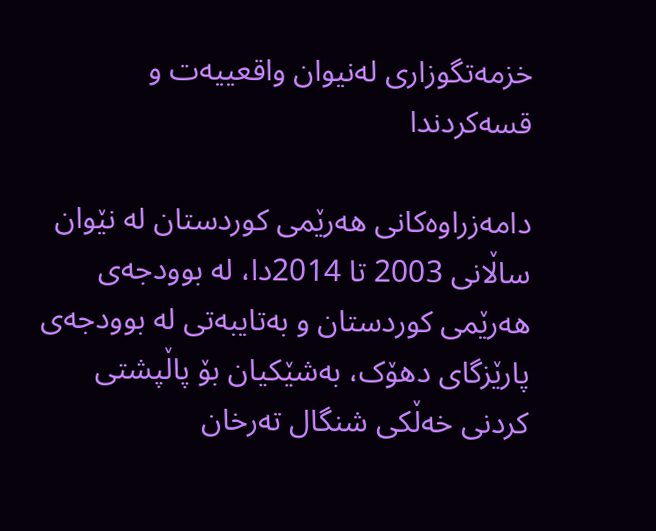خزمەتگوزاری لەنیوان واقعییەت و قسەکردندا

دامەزراوەکانی هەرێمی کوردستان لە نێوان ساڵانی 2003 تا 2014دا، لە بوودجەی هەرێمی کوردستان و بەتایبەتی لە بوودجەی پارێزگای دهۆک، بەشێکیان بۆ پاڵپشتی کردنی خەڵکی شنگال تەرخان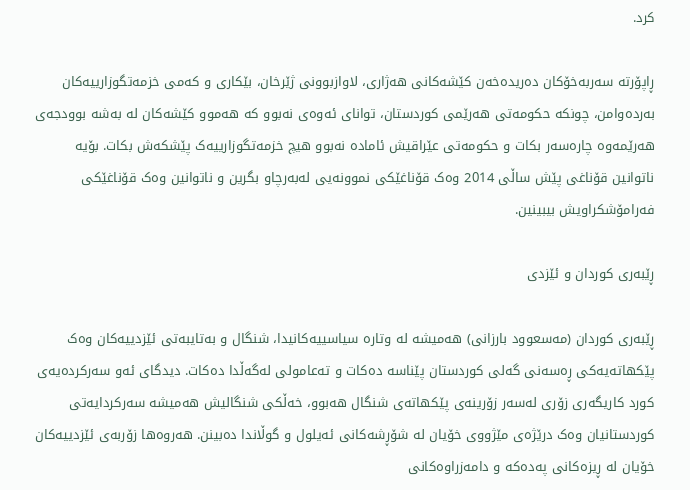کرد.

ڕاپۆرتە سەربەخۆکان دەریدەخەن کێشەکانی هەژاری، لاوازبوونی ژێرخان، بێکاری و کەمی خزمەتگوزارییەکان بەردەوامن، چونکە حکومەتی هەرێمی کوردستان، توانای ئەوەی نەبوو کە هەموو کێشەکان لە بەشە بوودجەی هەرێمەوە چارەسەر بکات و حکومەتی عێراقیش ئامادە نەبوو هیچ خزمەتگوزارییەک پێشکەش بکات. بۆیە ناتوانین قۆناغی پێش ساڵی 2014 وەک قۆناغێکی نموونەیی لەبەرچاو بگرین و ناتوانین وەک قۆناغێکی فەرامۆشکراویش بیبینین.

ڕێبەری کوردان و ئێزدی

ڕێبەری کوردان (مەسعوود بارزانی) هەمیشە لە وتارە سیاسییەکانیدا، شنگال و بەتایبەتی ئێزدییەکان وەک پێکهاتەیەکی ڕەسەنی گەلی کوردستان پێناسە دەکات و تەعامولی لەگەڵدا دەکات. دیدگای ئەو سەرکردەیەی کورد کاریگەری زۆری لەسەر زۆرینەی پێکهاتەی شنگال هەبوو، خەڵکی شنگالیش هەمیشە سەرکردایەتی کوردستانیان وەک درێژەی مێژووی خۆیان لە شۆڕشەکانی ئەیلول و گوڵاندا دەبینن. هەروەها زۆربەی ئێزدییەکان خۆیان لە ڕیزەکانی پەدەکە و دامەزراوەکانی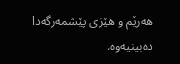هەرێم و هێزی پێشمەرگەدا دەبینیەوە.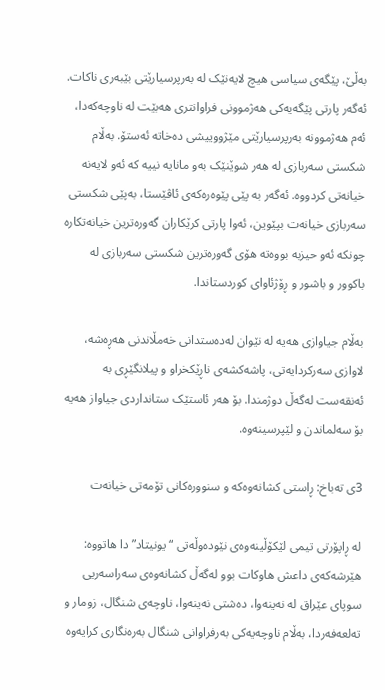بەڵێ، پێگەی سیاسی هیچ لایەنێک لە بەرپرسیارێتی بێبەری ناکات. ئەگەر پارتی پێگەیەکی هەژموونی فراوانتری هەبێت لە ناوچەکەدا، ئەم هەژموونە بەرپرسیارێتی مێژووییشی دەخاتە ئەستۆ. بەڵام شکستی سەربازی لە هەر شوێنێک بەو مانایە نییە کە ئەو لایەنە خیانەتی کردووە. ئەگەر بە پێی پێوەرەکەی ئاڤێستا، بەپێی شکستی سەربازی خیانەت بپێوین، ئەوا پارتی کرێکاران گەورەترین خیانەتکارە چونکە ئەو حیزبە بووەتە هۆی گەورەترین شکستی سەربازی لە باکوور و باشور و ڕۆژئاوای کوردستاندا.

بەڵام جیاوازی هەیە لە نێوان لەدەستدانی خەمڵاندنی هەڕەشە، لاوازی سەرکردایەتی، پاشەکشەی ناڕێکخراو و پیلانگێڕی بە ئەنقەست لەگەڵ دوژمندا. بۆ هەر ئاستێک ستانداردی جیاواز هەیە بۆ سەلماندن و لێپرسینەوە.

3ی تەباخ: ڕاستی کشانەوەکە و سنوورەکانی تۆمەتی خیانەت

لە ڕاپۆرتی تیمی لێکۆڵینەوەی نێودەوڵەتی “یونیتاد”دا هاتووە: هێرشەکەی داعش هاوکات بوو لەگەڵ کشانەوەی سەراسەریی سوپای عێراق لە نەینەوا، دەشتی نەینەوا، ناوچەی شنگال، زومار و تەلعەفەردا، بەڵام ناوچەیەکی بەرفراوانی شنگال بەرەنگاری کرایەوە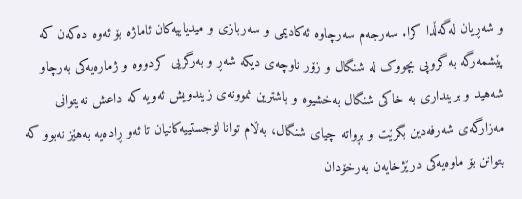و شەڕیان لەگەڵدا کرا. سەرجەم سەرچاوە ئەکادیمی و سەربازی و میدیاییەکان ئاماژە بۆ ئەوە دەکەن کە پێشمەرگە بە گروپی بچووک لە شنگال و زۆر ناوچەی دیکە شەڕ و بەرگریی کردووە و ژمارەیەکی بەرچاو شەهید و برینداری بە خاکی شنگال بەخشیوە و باشترین نموونەی زیندویش ئەویە کە داعش نەیتوانی مەزارگەی شەرفەدین بگرێت و بڕواتە چیای شنگال، بەڵام توانا لۆجستییەکانیان تا ئەو ڕادەیە بەهێز نەبوو کە بتوانن بۆ ماوەیەکی درێژخایەن بەرخۆدان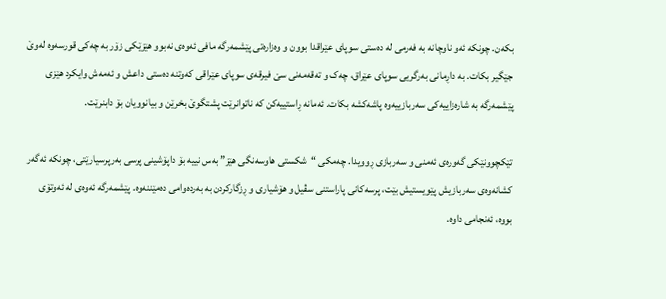بکەن. چونکە ئەو ناوچانە بە فەرمی لە دەستی سوپای عێراقدا بوون و وەزارەتی پێشمەرگە مافی ئەوەی نەبوو هێزێکی زۆر بە چەکی قورسەوە لەوێ جێگیر بکات. بە داڕمانی بەرگریی سوپای عێراق، چەک و تەقەمەنی سێ فیرقەی سوپای عێراقی کەوتنە دەستی داعش و ئەمەش وایکرد هێزی پێشمەرگە بە شارەزاییەکی سەربازییەوە پاشەکشە بکات. ئەمانە ڕاستییەکن کە ناتوانرێت پشتگوێ بخرێن و بیانوویان بۆ دابنرێت.

تێکچوونێکی گەورەی ئەمنی و سەربازی ڕوویدا. چەمکی “شکستی هاوسەنگی هێز” بەس نییە بۆ داپۆشینی پرسی بەرپرسیارێتی، چونکە ئەگەر کشانەوەی سەربازیش پێویستیش بێت، پرسەکانی پاراستنی سڤیل و هۆشیاری و ڕزگارکردن بە بەردەوامی دەمێننەوە. پێشمەرگە ئەوەی لە ئەوتۆی بووە، ئەنجامی داوە.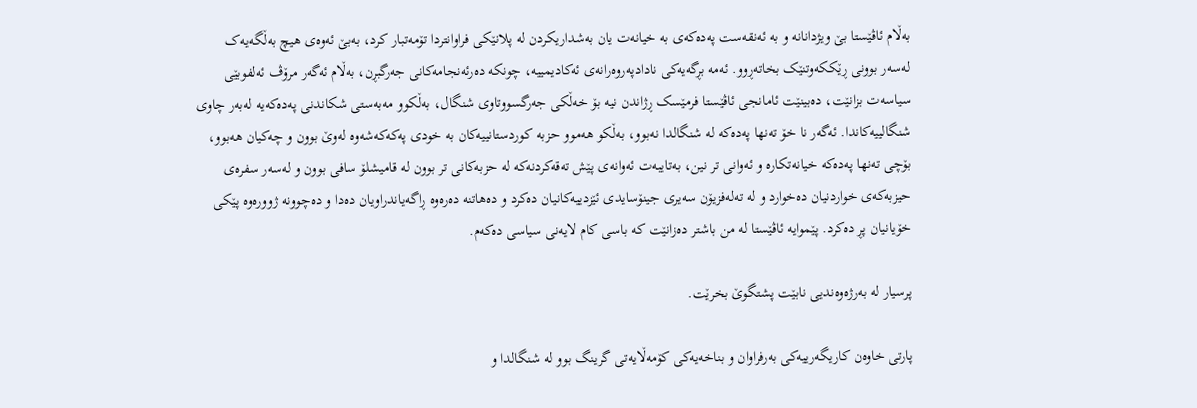بەڵام ئاڤێستا بێ ویژدانانە و بە ئەنقەست پەدەکەی بە خیانەت یان بەشداریکردن لە پلانێکی فراوانتردا تۆمەتبار کرد، بەبێ ئەوەی هیچ بەڵگەیەک لەسەر بوونی ڕێککەوتنێک بخاتەڕوو. ئەمە بڕگەیەکی نادادپەروەرانەی ئەکادیمییە، چونکە دەرئەنجامەکانی جەرگبڕن، بەڵام ئەگەر مرۆڤ ئەلفوبێی سیاسەت بزانێت، دەبینێت ئامانجی ئاڤێستا فرمێسک ڕژاندن نیە بۆ خەڵکی جەرگسووتاوی شنگال، بەڵکوو مەبەستی شکاندنی پەدەکەیە لەبەر چاوی شنگالییەکاندا. ئەگەر نا خۆ تەنها پەدەکە لە شنگالدا نەبوو، بەڵکو هەموو حزبە کوردستانییەکان بە خودی پەکەکەشەوە لەوێ بوون و چەکیان هەبوو، بۆچی تەنها پەدەکە خیانەتکارە و ئەوانی تر نین، بەتایبەت ئەوانەی پێش تەقەکردنەکە لە حزبەکانی تر بوون لە قامیشلۆ سافی بوون و لەسەر سفرەی حیزبەکەی خواردنیان دەخوارد و لە تەلەفزیۆن سەیری جینۆسایدی ئێزدییەکانیان دەکرد و دەهاتنە دەرەوە ڕاگەیاندراویان دەدا و دەچوونە ژوورەوە پێکی خۆیانیان پڕ دەکرد. پێموایە ئاڤێستا لە من باشتر دەزانێت کە باسی کام لایەنی سیاسی دەکەم.

پرسیار لە بەرژەوەندیی نابێت پشتگوێ بخرێت.

پارتی خاوەن کاریگەرییەکی بەرفراوان و بناخەیەکی کۆمەڵایەتی گرینگ بوو لە شنگالدا و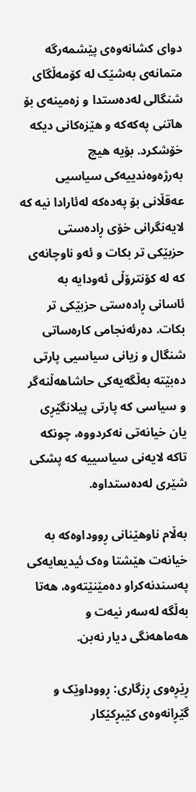دوای کشانەوەی پێشمەرگە متمانەی بەشێک لە کۆمەڵگای شنگالی لەدەستدا و زەمینەی بۆ هاتنی پەکەکە و هێزەکانی دیکە خۆشکرد. بۆیە هیچ بەرژەوەندییەکی سیاسیی عەقڵانی بۆ پەدەکە لەئارادا نیە کە لایەنگرانی خۆی ڕادەستی حزبێکی تر بکات و ئەو ناوچانەی کە لە کۆنترۆڵی ئەودایە بە ئاسانی ڕادەستی حزبێکی تر بکات. دەرئەنجامی کارەساتی شنگال و زیانی سیاسیی پارتی دەبێتە بەڵگەیەکی حاشاهەڵنەگر و سیاسی کە پارتی پیلانگێڕی یان خیانەتی نەکردووە، چونکە تاکە لایەنی سیاسییە کە پشکی شێری لەدەستداوە.

بەڵام ناوهێنانی ڕووداوەکە بە خیانەت هێشتا وەک ئیدیعایەکی پەسندنەکراو دەمێنێتەوە، هەتا بەڵگە لەسەر نیەت و هەماهەنگی دیار نەبن.

ڕێڕەوی ڕزگاری: ڕووداوێک و گێڕانەوەی کێبڕکێکار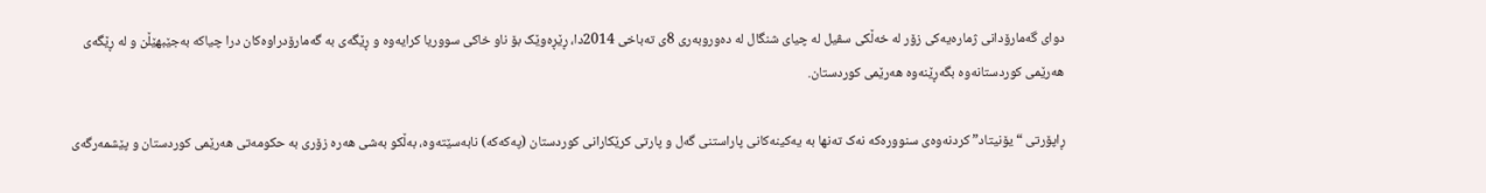دوای گەمارۆدانی ژمارەیەکی زۆر لە خەڵکی سڤیل لە چیای شنگال لە دەوروبەری 8ی تەباخی 2014دا، ڕێڕەوێک بۆ ناو خاکی سووریا کرایەوە و ڕێگەی بە گەمارۆدراوەکان درا چیاکە بەجێبهێڵن و لە ڕێگەی هەرێمی کوردستانەوە بگەڕێنەوە هەرێمی کوردستان.

ڕاپۆرتی “یۆنیتاد” کردنەوەی سنوورەکە نەک تەنها بە یەکینەکانی پاراستنی گەل و پارتی کرێکارانی کوردستان (پەکەکە) نابەسێتەوە، بەڵکو بەشی هەرە زۆری بە حکومەتی هەرێمی کوردستان و پێشمەرگەی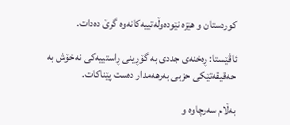کوردستان و هێزە نێودەوڵەتییەکانەوە گرێ دەدات.

ئاڤێستا: ڕەخنەی جددی بە گۆڕینی ڕاستییەکی نەخۆش بە حەقیقەتێکی حزبی بەرهەمدار دەست پێناکات.

بەڵام سەرچاوە و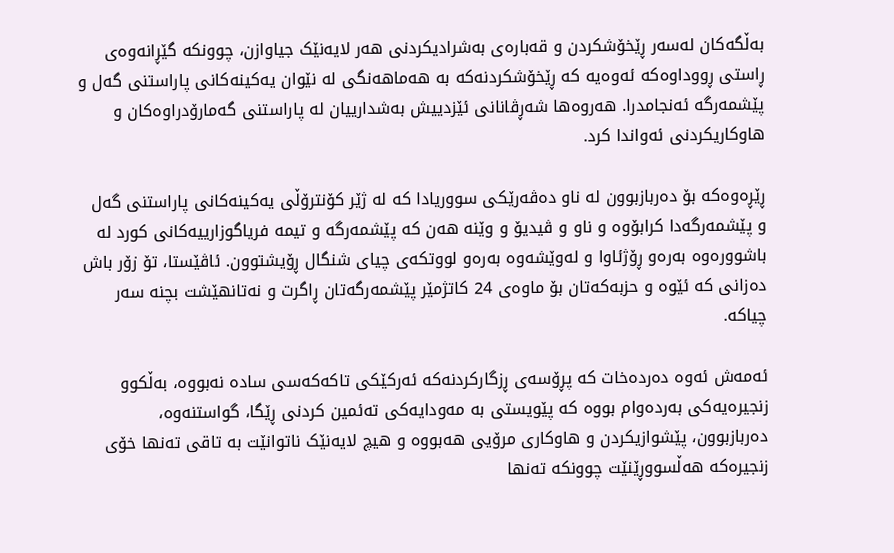بەڵگەکان لەسەر ڕێخۆشکردن و قەبارەی بەشرادیکردنی هەر لایەنێک جیاوازن، چوونکە گێڕانەوەی ڕاستی ڕووداوەکە ئەوەیە کە ڕێخۆشکردنەکە بە هەماهەنگی لە نێوان یەکینەکانی پاراستنی گەل و پێشمەرگە ئەنجامدرا. هەروەها شەڕڤانانی ئێزدییش بەشدارییان لە پاراستنی گەمارۆدراوەکان و هاوکاریکردنی ئەواندا کرد.

ڕێڕەوەکە بۆ دەربازبوون لە ناو دەڤەرێکی سووریادا کە لە ژێر کۆنترۆڵی یەکینەکانی پاراستنی گەل و پێشمەرگەدا کرابۆوە و ناو و ڤیدیۆ و وێنە هەن کە پێشمەرگە و تیمە فریاگوزارییەکانی کورد لە باشوورەوە بەرەو ڕۆژئاوا و لەوێشەوە بەرەو لووتکەی چیای شنگال ڕۆیشتوون. ئاڤێستا، تۆ زۆر باش دەزانی کە ئێوە و حزبەکەتان بۆ ماوەی 24 کاتژمێر پێشمەرگەتان ڕاگرت و نەتانهێشت بچنە سەر چیاکە.

ئەمەش ئەوە دەردەخات کە پڕۆسەی ڕزگارکردنەکە ئەرکێکی تاکەکەسی سادە نەبووە، بەڵکوو زنجیرەیەکی بەردەوام بووە کە پێویستی بە مەودایەکی تەئمین کردنی ڕێگا، گواستنەوە، دەربازبوون، پێشوازیکردن و هاوکاری مرۆیی هەبووە و هیچ لایەنێک ناتوانێت بە تاقی تەنها خۆی زنجیرەکە هەڵسووڕێنێت چوونکە تەنها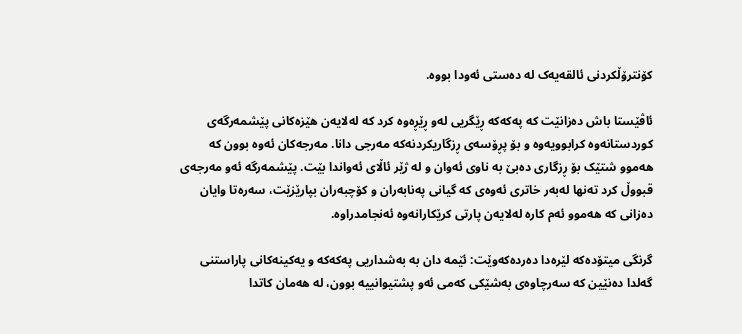کۆنترۆڵکردنی ئالقەیەک لە دەستی ئەودا بووە.

ئاڤێستا باش دەزانێت کە پەکەکە ڕێگریی لەو ڕێڕەوە کرد کە لەلایەن هێزەکانی پێشمەرگەی کوردستانەوە کرابوویەوە و بۆ پڕۆسەی ڕزگاریکردنەکە مەرجی دانا. مەرجەکان ئەوە بوون کە هەموو شتێک بۆ ڕزگاری دەبێ بە ناوی ئەوان و لە ژێر ئاڵای ئەواندا بێت. پێشمەرگە ئەو مەرجەی قبووڵ کرد تەنها لەبەر خاتری ئەوەی کە گیانی پەنابەران و کۆچبەران بپارێزێت، سەرەتا وایان دەزانی کە هەموو ئەم کارە لەلایەن پارتی کرێکارانەوە ئەنجامدراوە.

گرنگی میتۆدەکە لێرەدا دەردەکەوێت: ئێمە دان بە بەشداریی پەکەکە و یەکینەکانی پاراستنی گەلدا دەنێین کە سەرچاوەی بەشێکی کەمی ئەو پشتیوانییە بوون، لە هەمان کاتدا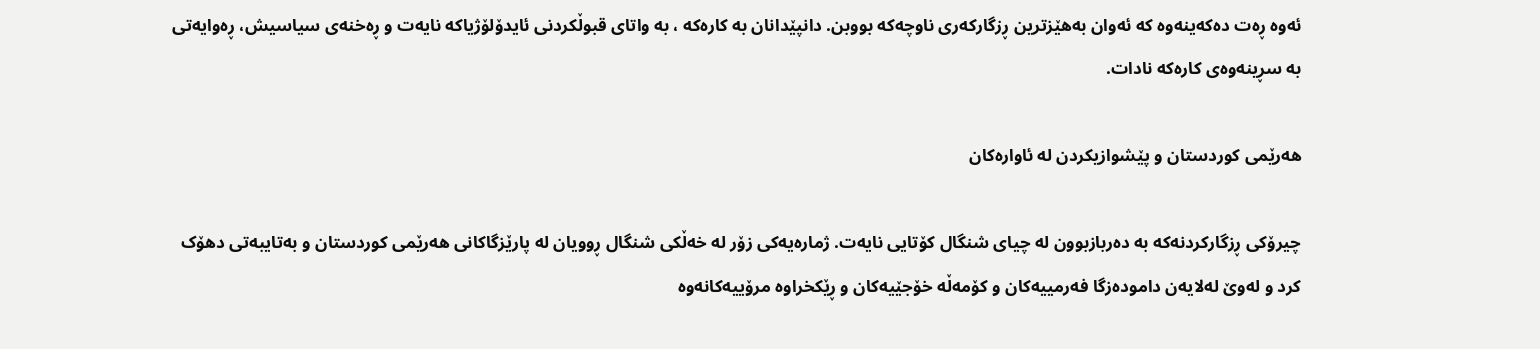ئەوە ڕەت دەکەینەوە کە ئەوان بەهێزترین ڕزگارکەری ناوچەکە بووبن. دانپێدانان بە کارەکە ، بە واتای قبوڵکردنی ئایدۆلۆژیاکە نایەت و ڕەخنەی سیاسیش، ڕەوایەتی بە سڕینەوەی کارەکە نادات.

هەرێمی کوردستان و پێشوازیکردن لە ئاوارەکان

چیرۆکی ڕزگارکردنەکە بە دەربازبوون لە چیای شنگال کۆتایی نایەت. ژمارەیەکی زۆر لە خەڵکی شنگال ڕوویان لە پارێزگاکانی هەرێمی کوردستان و بەتایبەتی دهۆک کرد و لەوێ لەلایەن دامودەزگا فەرمییەکان و کۆمەڵە خۆجێیەکان و ڕێکخراوە مرۆییەکانەوە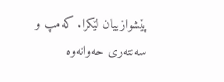پێشوازییان لێکرا. کەمپ و سەنتەری حەوانەوە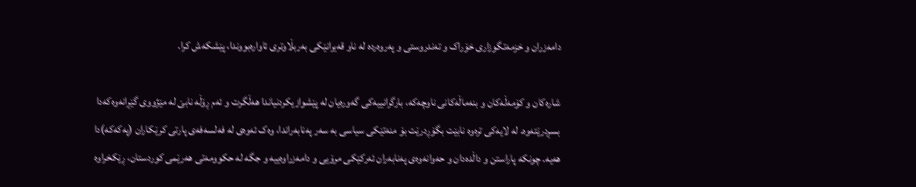دامەزران و خزمەتگوزاری خۆراک و تەندروستی و پەروەردە لە ناو قەیرانێکی بەربڵاوتری ئاوارەبووندا، پێشکەش کرا.

شارەکان و کۆمەڵەکان و بنەماڵەکانی ناوچەکە، بارگرانییەکی گەورەیان لە پێشوازیکردنیاندا هەڵگرت و ئەم ڕۆڵە نابێ لە مێژووی گێڕانەوەکەدا بسڕدرێتەوە. لە لایەکی ترەوە نابێت بگۆڕدرێت بۆ منەتێکی سیاسی بە سەر پەنابەراندا، وەک ئەوەی لە فەلسەفەی پارتی کرێکاران (پەکەکە)دا هەیە. چونکە پاراستن و داڵدەدان و حەوانەوەی پەنابەران ئەرکێکی مرۆیی و دامەزراوەییە و جگە لە حکوومەتی هەرێمی کوردستان، ڕێکخراوە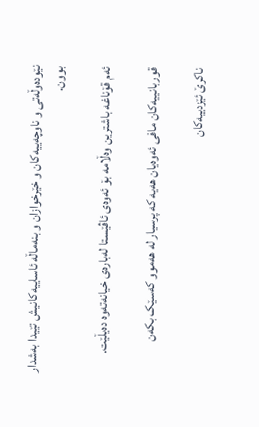نێودەوڵەتی و ناوچەییەکان و خێرخوازان و بنەماڵە ئاساییەکانیش تێیدا بەشدار بوون.

ئەم قۆناغە باشترین وەڵامە بۆ ئەوەی ئاڤێستا لەبارەی خیانەتەوە دەیڵێت.

قوربانییەکان مافی ئەوەیان هەیە کە پرسیار لە هەموو کەسێک بکەن

ناکرێ ئێزدییەکان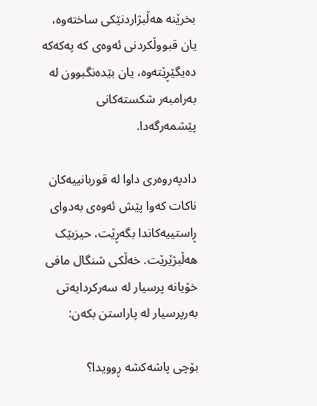بخرێنە هەڵبژاردنێکی ساختەوە، یان قبووڵکردنی ئەوەی کە پەکەکە دەیگێڕێتەوە، یان بێدەنگبوون لە بەرامبەر شکستەکانی پێشمەرگەدا.

دادپەروەری داوا لە قوربانییەکان ناکات کەوا پێش ئەوەی بەدوای ڕاستییەکاندا بگەڕێت، حیزبێک هەڵبژێرێت. خەڵکی شنگال مافی خۆیانە پرسیار لە سەرکردایەتی بەرپرسیار لە پاراستن بکەن:

بۆچی پاشەکشە ڕوویدا؟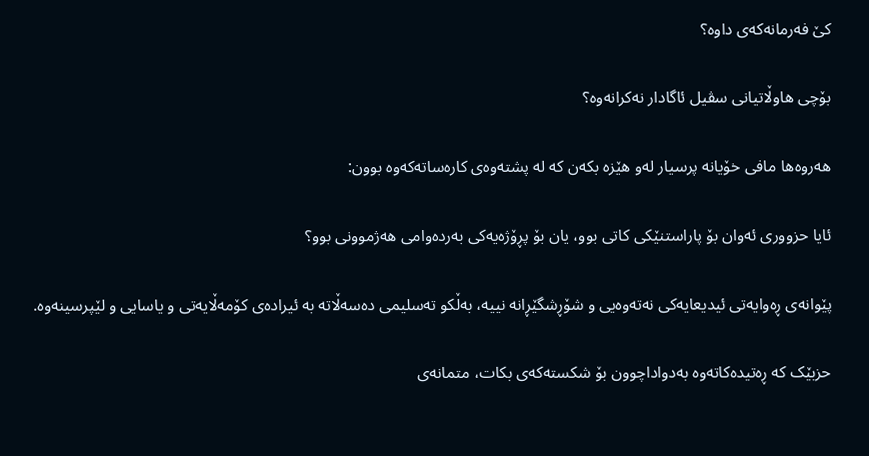کێ فەرمانەکەی داوە؟

بۆچی هاوڵاتیانی سڤیل ئاگادار نەکرانەوە؟

هەروەها مافی خۆیانە پرسیار لەو هێزە بکەن کە لە پشتەوەی کارەساتەکەوە بوون:

ئایا حزووری ئەوان بۆ پاراستنێکی کاتی بوو، یان بۆ پڕۆژەیەکی بەردەوامی هەژموونی بوو؟

پێوانەی ڕەوایەتی ئیدیعایەکی نەتەوەیی و شۆڕشگێڕانە نییە، بەڵکو تەسلیمی دەسەڵاتە بە ئیرادەی کۆمەڵایەتی و یاسایی و لێپرسینەوە.

حزبێک کە ڕەتیدەکاتەوە بەدواداچوون بۆ شکستەکەی بکات، متمانەی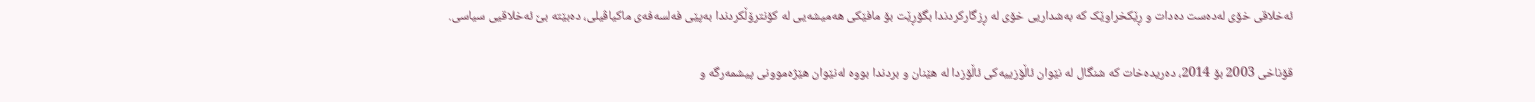ئەخلاقی خۆی لەدەست دەدات و ڕێکخراوێک کە بەشداریی خۆی لە ڕزگارکردندا بگۆڕێت بۆ مافێکی هەمیشەیی لە کۆنترۆڵکردندا بەپێی فەلسەفەی ماکیاڤیلی، دەبێتە بێ ئەخلاقیی سیاسی.

قۆناخی 2003 بۆ 2014، دەریدەخات کە شنگال لە نێوان ئاڵۆزییەکی ئاڵۆزدا لە هێنان و بردندا بووە لەنێوان هێژەموونی پیشمەرگە و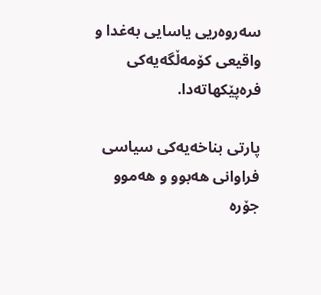سەروەریی یاسایی بەغدا و واقیعی کۆمەڵگەیەکی فرەپێکهاتەدا.

پارتی بناخەیەکی سیاسی فراوانی هەبوو و هەموو جۆرە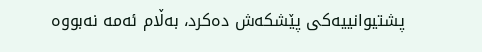پشتیوانییەکی پێشکەش دەکرد، بەڵام ئەمە نەبووە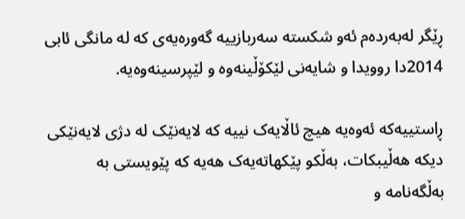ڕێگر لەبەردەم ئەو شکستە سەربازییە گەورەیەی کە لە مانگی ئابی 2014دا روویدا و شایەنی لێکۆڵینەوە و لێپرسینەوەیە.

ڕاستییەکە ئەوەیە هیچ ئاڵایەک نییە کە لایەنێک لە دژی لایەنێکی دیکە هەڵیبکات، بەڵکو پێکهاتەیەک هەیە کە پێویستی بە بەڵگەنامە و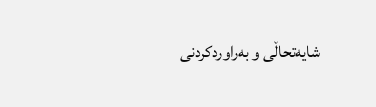شایەتحاڵی و بەراوردکردنی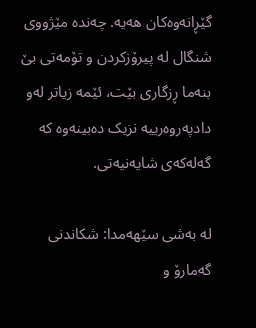گێڕانەوەکان هەیە. چەندە مێژووی شنگال لە پیرۆزکردن و تۆمەتی بێ بنەما ڕزگاری بێت، ئێمە زیاتر لەو دادپەروەرییە نزیک دەبینەوە کە گەلەکەی شایەنیەتی.

لە بەشی سێهەمدا: شکاندنی گەمارۆ و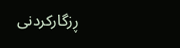ڕزگارکردنی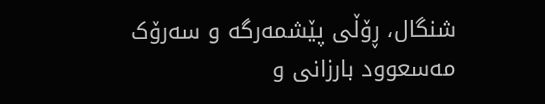شنگال، ڕۆڵی پێشمەرگە و سەرۆک مەسعوود بارزانی و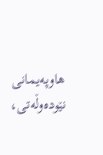هاوپەیمانی نێودەوڵەتی،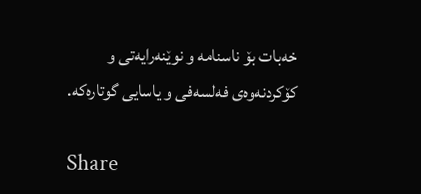خەبات بۆ ناسنامە و نوێنەرایەتی و کۆکردنەوەی فەلسەفی و یاسایی گوتارەکە.

Share